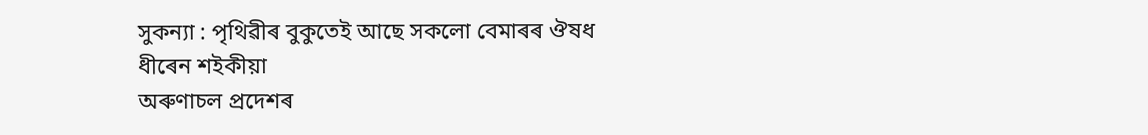সুকন্যা : পৃথিৱীৰ বুকুতেই আছে সকলো বেমাৰৰ ঔষধ
ধীৰেন শইকীয়া
অৰুণাচল প্রদেশৰ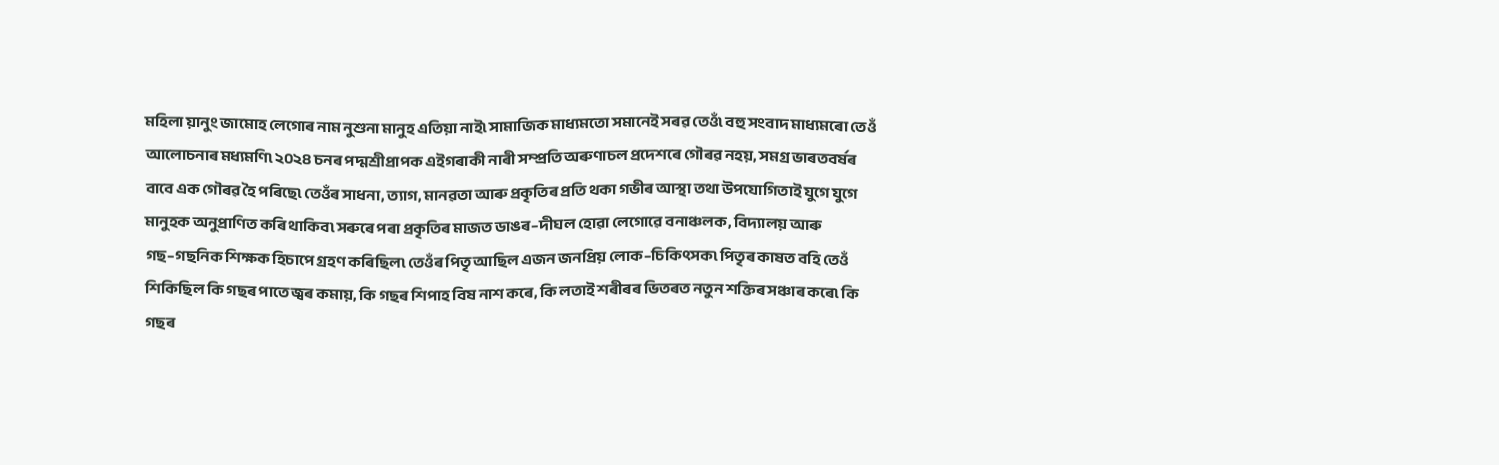মহিলা য়ানুং জামোহ লেগোৰ নাম নুশুনা মানুহ এতিয়া নাই৷ সামাজিক মাধ্যমতো সমানেই সৰৱ তেওঁ৷ বহু সংবাদ মাধ্যমৰো তেওঁ আলোচনাৰ মধ্যমণি৷ ২০২৪ চনৰ পদ্মশ্রীপ্রাপক এইগৰাকী নাৰী সম্প্রতি অৰুণাচল প্রদেশৰে গৌৰৱ নহয়, সমগ্র ভাৰতবর্ষৰ বাবে এক গৌৰৱ হৈ পৰিছে৷ তেওঁৰ সাধনা, ত্যাগ, মানৱতা আৰু প্রকৃতিৰ প্রতি থকা গভীৰ আস্থা তথা উপযোগিতাই যুগে যুগে মানুহক অনুপ্রাণিত কৰি থাকিব৷ সৰুৰে পৰা প্রকৃতিৰ মাজত ডাঙৰ–দীঘল হোৱা লেগোৱে বনাঞ্চলক, বিদ্যালয় আৰু গছ–গছনিক শিক্ষক হিচাপে গ্রহণ কৰিছিল৷ তেওঁৰ পিতৃ আছিল এজন জনপ্রিয় লোক–চিকিৎসক৷ পিতৃৰ কাষত বহি তেওঁ শিকিছিল কি গছৰ পাতে জ্বৰ কমায়, কি গছৰ শিপাহ বিষ নাশ কৰে, কি লতাই শৰীৰৰ ভিতৰত নতুন শক্তিৰ সঞ্চাৰ কৰে৷ কি গছৰ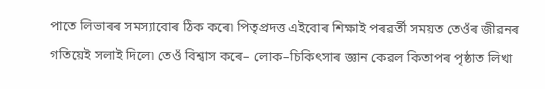পাতে লিভাৰৰ সমস্যাবোৰ ঠিক কৰে৷ পিতৃপ্রদত্ত এইবোৰ শিক্ষাই পৰৱর্তী সময়ত তেওঁৰ জীৱনৰ গতিয়েই সলাই দিলে৷ তেওঁ বিশ্বাস কৰে– লোক–চিকিৎসাৰ জ্ঞান কেৱল কিতাপৰ পৃষ্ঠাত লিখা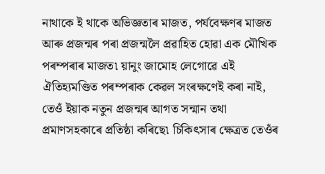নাথাকে ই থাকে অভিজ্ঞতাৰ মাজত, পর্যবেক্ষণৰ মাজত আৰু প্রজন্মৰ পৰা প্রজন্মলৈ প্রৱাহিত হোৱা এক মৌখিক পৰম্পৰাৰ মাজত৷ য়ানুং জামোহ লেগোৱে এই ঐতিহ্যমণ্ডিত পৰম্পৰাক কেৱল সংৰক্ষণেই কৰা নাই, তেওঁ ইয়াক নতুন প্রজন্মৰ আগত সন্মান তথা প্রমাণসহকাৰে প্রতিষ্ঠা কৰিছে৷ চিকিৎসাৰ ক্ষেত্রত তেওঁৰ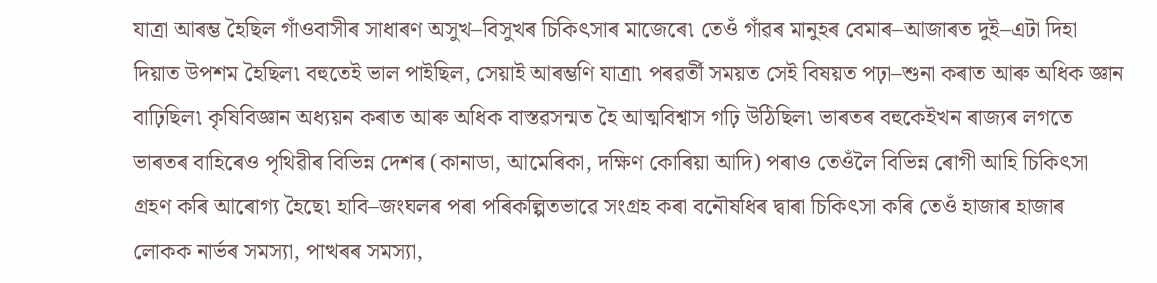যাত্রা আৰম্ভ হৈছিল গাঁওবাসীৰ সাধাৰণ অসুখ–বিসুখৰ চিকিৎসাৰ মাজেৰে৷ তেওঁ গাঁৱৰ মানুহৰ বেমাৰ–আজাৰত দুই–এটা দিহা দিয়াত উপশম হৈছিল৷ বহুতেই ভাল পাইছিল, সেয়াই আৰম্ভণি যাত্রা৷ পৰৱৰ্তী সময়ত সেই বিষয়ত পঢ়া–শুনা কৰাত আৰু অধিক জ্ঞান বাঢ়িছিল৷ কৃষিবিজ্ঞান অধ্যয়ন কৰাত আৰু অধিক বাস্তৱসন্মত হৈ আত্মবিশ্বাস গঢ়ি উঠিছিল৷ ভাৰতৰ বহুকেইখন ৰাজ্যৰ লগতে ভাৰতৰ বাহিৰেও পৃথিৱীৰ বিভিন্ন দেশৰ (কানাডা, আমেৰিকা, দক্ষিণ কোৰিয়া আদি) পৰাও তেওঁলৈ বিভিন্ন ৰোগী আহি চিকিৎসা গ্রহণ কৰি আৰোগ্য হৈছে৷ হাবি–জংঘলৰ পৰা পৰিকল্পিতভাৱে সংগ্রহ কৰা বনৌষধিৰ দ্বাৰা চিকিৎসা কৰি তেওঁ হাজাৰ হাজাৰ লোকক নার্ভৰ সমস্যা, পাত্থৰৰ সমস্যা,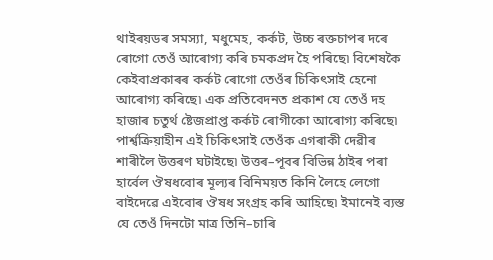থাইৰয়ডৰ সমস্যা, মধুমেহ, কর্কট, উচ্চ ৰক্তচাপৰ দৰে ৰোগো তেওঁ আৰোগ্য কৰি চমকপ্রদ হৈ পৰিছে৷ বিশেষকৈ কেইবাপ্রকাৰৰ কর্কট ৰোগো তেওঁৰ চিকিৎসাই হেনো আৰোগ্য কৰিছে৷ এক প্রতিবেদনত প্রকাশ যে তেওঁ দহ হাজাৰ চতুর্থ ষ্টেজপ্রাপ্ত কর্কট ৰোগীকো আৰোগ্য কৰিছে৷
পার্শ্বক্রিয়াহীন এই চিকিৎসাই তেওঁক এগৰাকী দেৱীৰ শাৰীলৈ উত্তৰণ ঘটাইছে৷ উত্তৰ–পূবৰ বিভিন্ন ঠাইৰ পৰা হার্বেল ঔষধবোৰ মূল্যৰ বিনিময়ত কিনি লৈহে লেগো বাইদেৱে এইবোৰ ঔষধ সংগ্রহ কৰি আহিছে৷ ইমানেই ব্যস্ত যে তেওঁ দিনটো মাত্র তিনি–চাৰি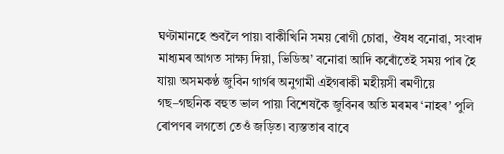ঘণ্টামানহে শুবলৈ পায়৷ বাকীখিনি সময় ৰোগী চোৱা, ঔষধ বনোৱা, সংবাদ মাধ্যমৰ আগত সাক্ষ্য দিয়া, ভিডিঅ’ বনোৱা আদি কৰোঁতেই সময় পাৰ হৈ যায়৷ অসমকণ্ঠ জুবিন গার্গৰ অনুগামী এইগৰাকী মহীয়সী ৰমণীয়ে গছ–গছনিক বহুত ভাল পায়৷ বিশেষকৈ জুবিনৰ অতি মৰমৰ ‘নাহৰ’ পুলি ৰোপণৰ লগতো তেওঁ জড়িত৷ ব্যস্ততাৰ বাবে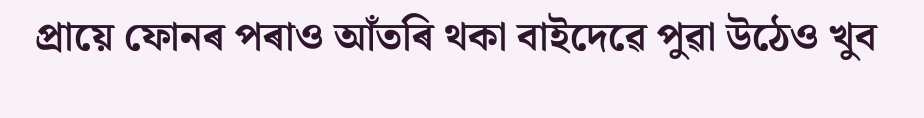প্রায়ে ফোনৰ পৰাও আঁতৰি থকা বাইদেৱে পুৱা উঠেও খুব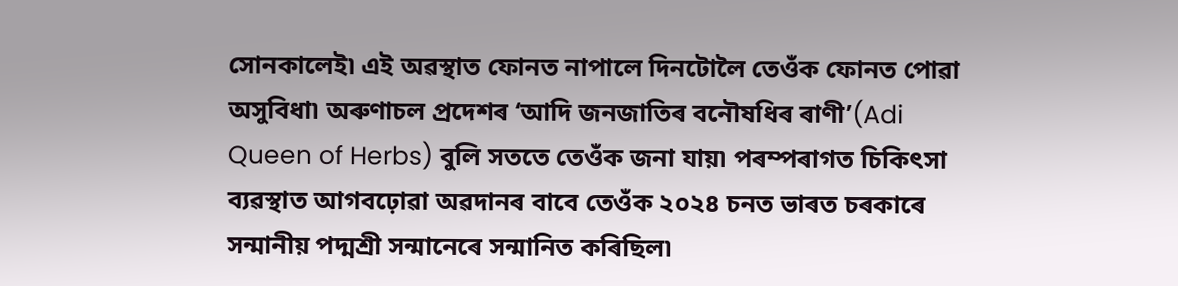সোনকালেই৷ এই অৱস্থাত ফোনত নাপালে দিনটোলৈ তেওঁক ফোনত পোৱা অসুবিধা৷ অৰুণাচল প্রদেশৰ ‘আদি জনজাতিৰ বনৌষধিৰ ৰাণী’(Adi Queen of Herbs) বুলি সততে তেওঁক জনা যায়৷ পৰম্পৰাগত চিকিৎসা ব্যৱস্থাত আগবঢ়োৱা অৱদানৰ বাবে তেওঁক ২০২৪ চনত ভাৰত চৰকাৰে সন্মানীয় পদ্মশ্রী সন্মানেৰে সন্মানিত কৰিছিল৷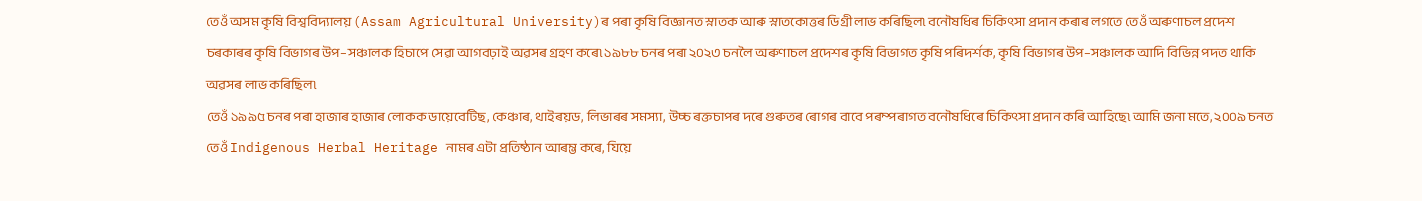তেওঁ অসম কৃষি বিশ্ববিদ্যালয় (Assam Agricultural University)ৰ পৰা কৃষি বিজ্ঞানত স্নাতক আৰু স্নাতকোত্তৰ ডিগ্রী লাভ কৰিছিল৷ বনৌষধিৰ চিকিৎসা প্রদান কৰাৰ লগতে তেওঁ অৰুণাচল প্রদেশ চৰকাৰৰ কৃষি বিভাগৰ উপ–সঞ্চালক হিচাপে সেৱা আগবঢ়াই অৱসৰ গ্রহণ কৰে৷ ১৯৮৮ চনৰ পৰা ২০২৩ চনলৈ অৰুণাচল প্রদেশৰ কৃষি বিভাগত কৃষি পৰিদর্শক, কৃষি বিভাগৰ উপ–সঞ্চালক আদি বিভিন্ন পদত থাকি অৱসৰ লাভ কৰিছিল৷
তেওঁ ১৯৯৫ চনৰ পৰা হাজাৰ হাজাৰ লোকক ডায়েবেটিছ, কেঞ্চাৰ, থাইৰয়ড, লিভাৰৰ সমস্যা, উচ্চ ৰক্তচাপৰ দৰে গুৰুতৰ ৰোগৰ বাবে পৰম্পৰাগত বনৌষধিৰে চিকিৎসা প্রদান কৰি আহিছে৷ আমি জনা মতে, ২০০৯ চনত তেওঁ Indigenous Herbal Heritage নামৰ এটা প্রতিষ্ঠান আৰম্ভ কৰে, যিয়ে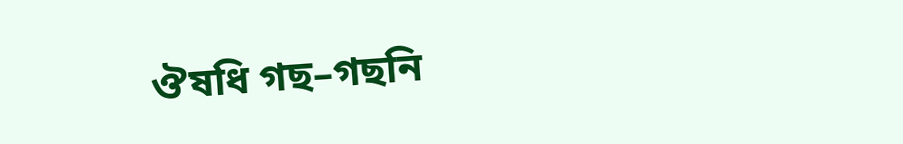ঔষধি গছ–গছনি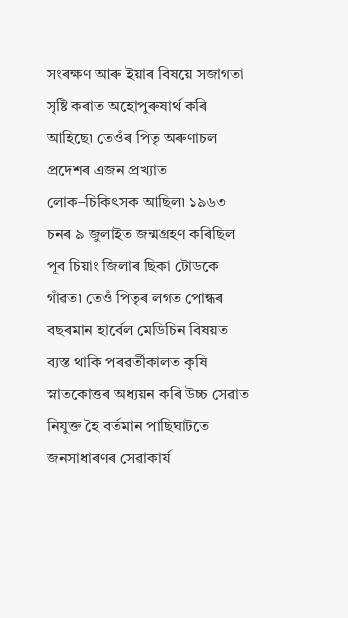সংৰক্ষণ আৰু ইয়াৰ বিষয়ে সজাগতা সৃষ্টি কৰাত অহোপুৰুষার্থ কৰি আহিছে৷ তেওঁৰ পিতৃ অৰুণাচল প্রদেশৰ এজন প্রখ্যাত লোক–চিকিৎসক আছিল৷ ১৯৬৩ চনৰ ৯ জুলাইত জন্মগ্রহণ কৰিছিল পূব চিয়াং জিলাৰ ছিকা টোডকে গাঁৱত৷ তেওঁ পিতৃৰ লগত পোন্ধৰ বছৰমান হার্বেল মেডিচিন বিষয়ত ব্যস্ত থাকি পৰৱর্তীকালত কৃষি স্নাতকোত্তৰ অধ্যয়ন কৰি উচ্চ সেৱাত নিযুক্ত হৈ বর্তমান পাছিঘাটতে জনসাধাৰণৰ সেৱাকার্য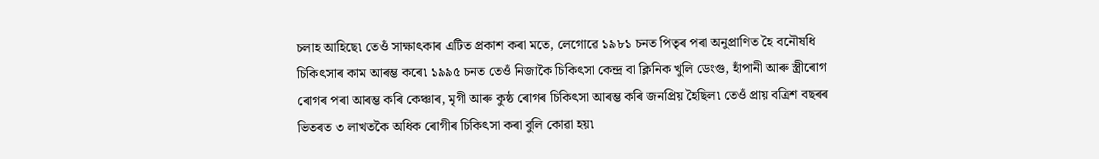চলাহ আহিছে৷ তেওঁ সাক্ষাৎকাৰ এটিত প্রকাশ কৰা মতে, লেগোৱে ১৯৮১ চনত পিতৃৰ পৰা অনুপ্রাণিত হৈ বনৌষধি চিকিৎসাৰ কাম আৰম্ভ কৰে৷ ১৯৯৫ চনত তেওঁ নিজাকৈ চিকিৎসা কেন্দ্র বা ক্লিনিক খুলি ডেংগু, হাঁপানী আৰু স্ত্রীৰোগ ৰোগৰ পৰা আৰম্ভ কৰি কেঞ্চাৰ, মৃগী আৰু কুষ্ঠ ৰোগৰ চিকিৎসা আৰম্ভ কৰি জনপ্রিয় হৈছিল৷ তেওঁ প্রায় বত্রিশ বছৰৰ ভিতৰত ৩ লাখতকৈ অধিক ৰোগীৰ চিকিৎসা কৰা বুলি কোৱা হয়৷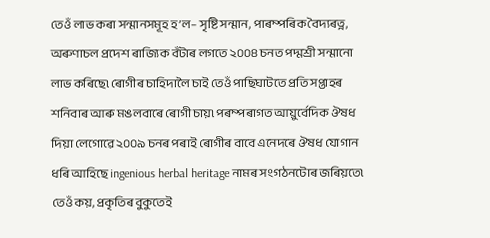তেওঁ লাভ কৰা সন্মানসমূহ হ’ল– সৃষ্টি সন্মান, পাৰম্পৰিক বৈদ্যৰত্ন, অৰুণাচল প্রদেশ ৰাজ্যিক বঁটাৰ লগতে ২০০৪ চনত পদ্মশ্রী সন্মানো লাভ কৰিছে৷ ৰোগীৰ চাহিদালৈ চাই তেওঁ পাছিঘাটতে প্রতি সপ্তাহৰ শনিবাৰ আৰু মঙলবাৰে ৰোগী চায়৷ পৰম্পৰাগত আয়ুর্বেদিক ঔষধ দিয়া লেগোৱে ২০০৯ চনৰ পৰাই ৰোগীৰ বাবে এনেদৰে ঔষধ যোগান ধৰি আহিছে ingenious herbal heritage নামৰ সংগঠনটোৰ জৰিয়তে৷ তেওঁ কয়, প্রকৃতিৰ বুকুতেই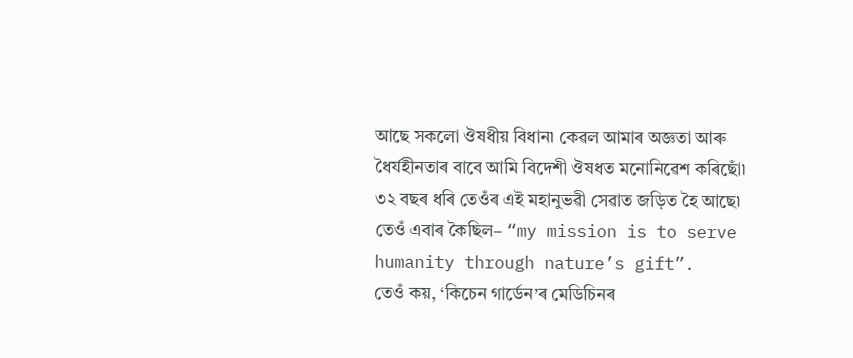আছে সকলো ঔষধীয় বিধান৷ কেৱল আমাৰ অজ্ঞতা আৰু ধৈর্যহীনতাৰ বাবে আমি বিদেশী ঔষধত মনোনিৱেশ কৰিছোঁ৷ ৩২ বছৰ ধৰি তেওঁৰ এই মহানুভৱী সেৱাত জড়িত হৈ আছে৷ তেওঁ এবাৰ কৈছিল– “my mission is to serve humanity through nature’s gift”.
তেওঁ কয়, ‘কিচেন গার্ডেন’ৰ মেডিচিনৰ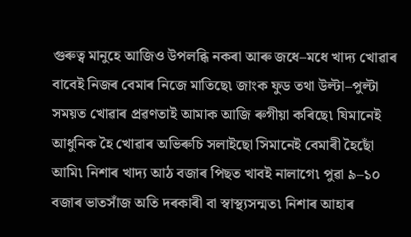গুৰুত্ব মানুহে আজিও উপলব্ধি নকৰা আৰু জধে–মধে খাদ্য খোৱাৰ বাবেই নিজৰ বেমাৰ নিজে মাতিছে৷ জাংক ফুড তথা উল্টা–পুল্টা সময়ত খোৱাৰ প্রৱণতাই আমাক আজি ৰুগীয়া কৰিছে৷ যিমানেই আধুনিক হৈ খোৱাৰ অভিৰুচি সলাইছো সিমানেই বেমাৰী হৈছোঁ আমি৷ নিশাৰ খাদ্য আঠ বজাৰ পিছত খাবই নালাগে৷ পুৱা ৯–১০ বজাৰ ভাতসাঁজ অতি দৰকাৰী বা স্বাস্থ্যসন্মত৷ নিশাৰ আহাৰ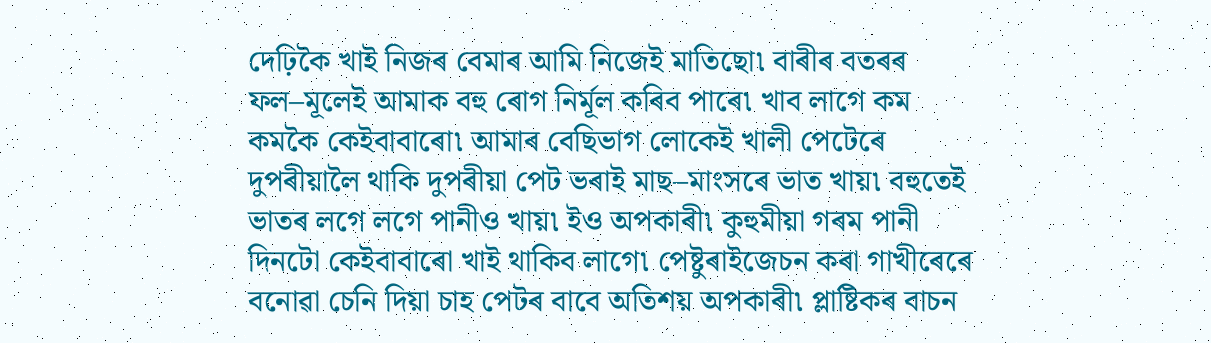দেঢ়িকৈ খাই নিজৰ বেমাৰ আমি নিজেই মাতিছো৷ বাৰীৰ বতৰৰ ফল–মূলেই আমাক বহু ৰোগ নির্মূল কৰিব পাৰে৷ খাব লাগে কম কমকৈ কেইবাবাৰো৷ আমাৰ বেছিভাগ লোকেই খালী পেটেৰে দুপৰীয়ালৈ থাকি দুপৰীয়া পেট ভৰাই মাছ–মাংসৰে ভাত খায়৷ বহুতেই ভাতৰ লগে লগে পানীও খায়৷ ইও অপকাৰী৷ কুহুমীয়া গৰম পানী দিনটো কেইবাবাৰো খাই থাকিব লাগে৷ পেষ্টুৰাইজেচন কৰা গাখীৰেৰে বনোৱা চেনি দিয়া চাহ পেটৰ বাবে অতিশয় অপকাৰী৷ প্লাষ্টিকৰ বাচন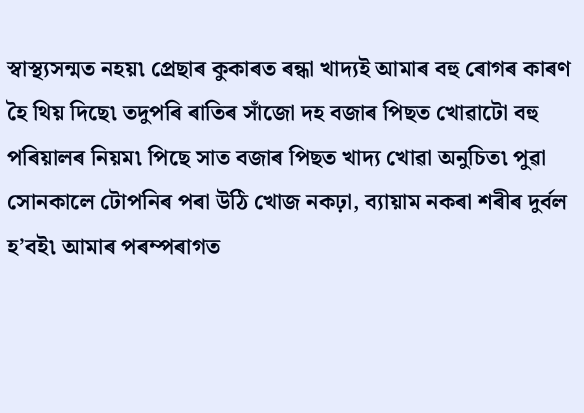স্বাস্থ্যসন্মত নহয়৷ প্রেছাৰ কুকাৰত ৰন্ধা খাদ্যই আমাৰ বহু ৰোগৰ কাৰণ হৈ থিয় দিছে৷ তদুপৰি ৰাতিৰ সাঁজো দহ বজাৰ পিছত খোৱাটো বহু পৰিয়ালৰ নিয়ম৷ পিছে সাত বজাৰ পিছত খাদ্য খোৱা অনুচিত৷ পুৱা সোনকালে টোপনিৰ পৰা উঠি খোজ নকঢ়া, ব্যায়াম নকৰা শৰীৰ দুর্বল হ’বই৷ আমাৰ পৰম্পৰাগত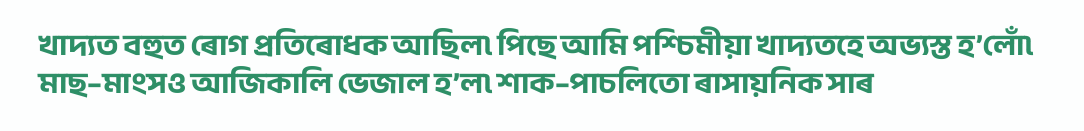খাদ্যত বহুত ৰোগ প্রতিৰোধক আছিল৷ পিছে আমি পশ্চিমীয়া খাদ্যতহে অভ্যস্ত হ’লোঁ৷ মাছ–মাংসও আজিকালি ভেজাল হ’ল৷ শাক–পাচলিতো ৰাসায়নিক সাৰ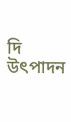দি উৎপাদন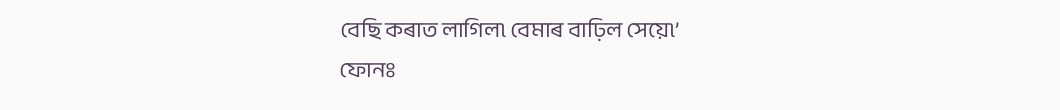বেছি কৰাত লাগিল৷ বেমাৰ বাঢ়িল সেয়ে৷’
ফোনঃ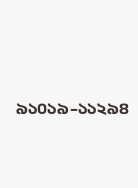৯১০১৯–১১২৯৪